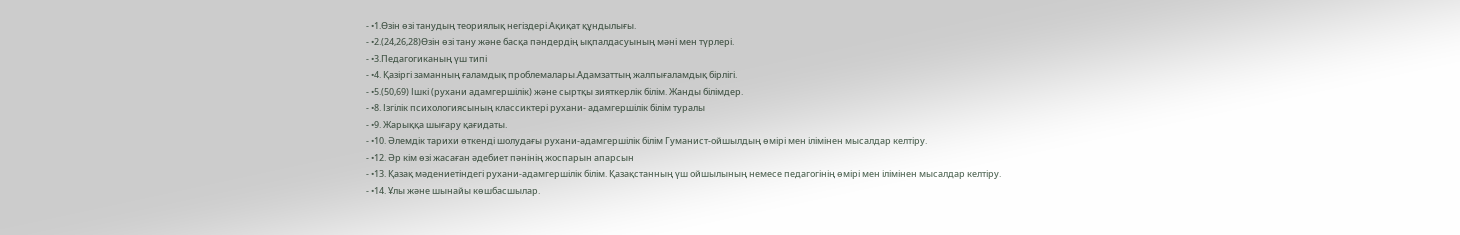- •1.Өзін өзі танудың теориялық негіздері.Ақиқат құндылығы.
- •2.(24,26,28)Өзін өзі тану және басқа пәндердің ықпалдасуының мәні мен түрлері.
- •3.Педагогиканың үш типі
- •4. Қазіргі заманның ғаламдық проблемалары.Адамзаттың жалпығаламдық бірлігі.
- •5.(50,69) Ішкі (рухани адамгершілік) және сыртқы зияткерлік білім. Жанды білімдер.
- •8. Ізгілік психологиясының классиктері рухани- адамгершілік білім туралы
- •9. Жарыққа шығару қағидаты.
- •10. Әлемдік тарихи өткенді шолудағы рухани-адамгершілік білім Гуманист-ойшылдың өмірі мен ілімінен мысалдар келтіру.
- •12. Әр кім өзі жасаған әдебиет пәнінің жоспарын апарсын
- •13. Қазақ мәдениетіндегі рухани-адамгершілік білім. Қазақстанның үш ойшылының немесе педагогінің өмірі мен ілімінен мысалдар келтіру.
- •14. Ұлы және шынайы көшбасшылар.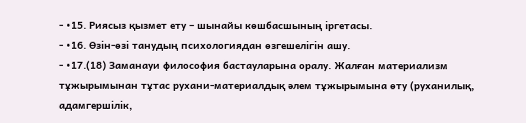- •15. Риясыз қызмет ету – шынайы көшбасшының іргетасы.
- •16. Өзін-өзі танудың психологиядан өзгешелігін ашу.
- •17.(18) Заманауи философия бастауларына оралу. Жалған материализм тұжырымынан тұтас рухани-материалдық әлем тұжырымына өту (руханилық, адамгершілік,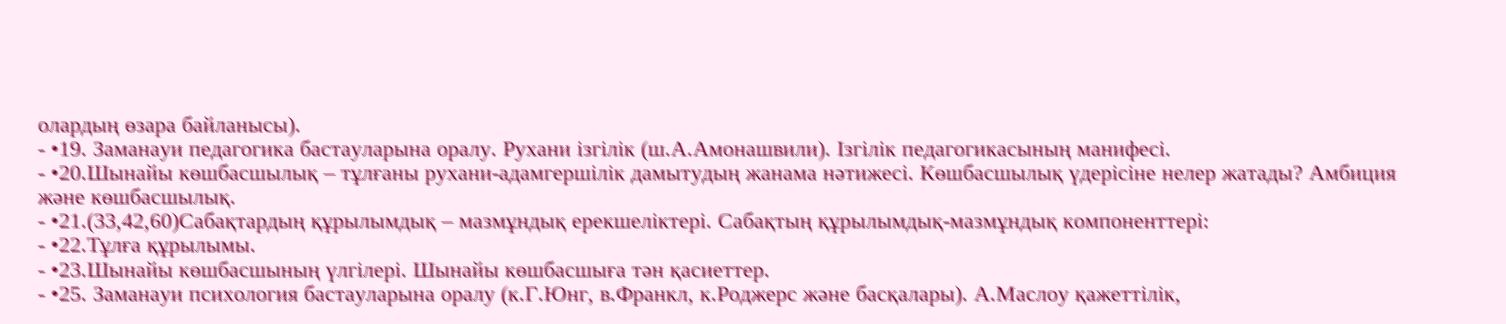олардың өзара байланысы).
- •19. Заманауи педагогика бастауларына оралу. Рухани ізгілік (ш.А.Амонашвили). Ізгілік педагогикасының манифесі.
- •20.Шынайы көшбасшылық – тұлғаны рухани-адамгершілік дамытудың жанама нәтижесі. Көшбасшылық үдерісіне нелер жатады? Амбиция және көшбасшылық.
- •21.(33,42,60)Сабақтардың құрылымдық – мазмұндық ерекшеліктері. Сабақтың құрылымдық-мазмұндық компоненттері:
- •22.Тұлға құрылымы.
- •23.Шынайы көшбасшының үлгілері. Шынайы көшбасшыға тән қасиеттер.
- •25. Заманауи психология бастауларына оралу (к.Г.Юнг, в.Франкл, к.Роджерс және басқалары). А.Маслоу қажеттілік,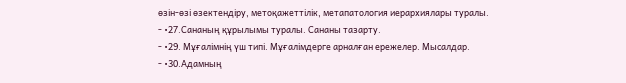өзін-өзі өзектендіру, метоқажеттілік, метапатология иерархиялары туралы.
- •27.Сананың құрылымы туралы. Сананы тазарту.
- •29. Мұғалімнің үш типі. Мұғалімдерге арналған ережелер. Мысалдар.
- •30.Адамның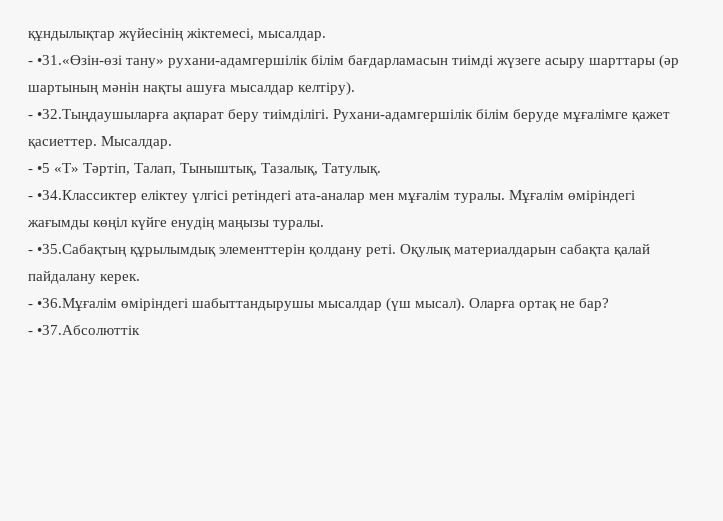құндылықтар жүйесінің жіктемесі, мысалдар.
- •31.«Өзін-өзі тану» рухани-адамгершілік білім бағдарламасын тиімді жүзеге асыру шарттары (әр шартының мәнін нақты ашуға мысалдар келтіру).
- •32.Тыңдаушыларға ақпарат беру тиімділігі. Рухани-адамгершілік білім беруде мұғалімге қажет қасиеттер. Мысалдар.
- •5 «Т» Тәртіп, Талап, Тыныштық, Тазалық, Татулық.
- •34.Классиктер еліктеу үлгісі ретіндегі ата-аналар мен мұғалім туралы. Мұғалім өміріндегі жағымды көңіл күйге енудің маңызы туралы.
- •35.Сабақтың құрылымдық элементтерін қолдану реті. Оқулық материалдарын сабақта қалай пайдалану керек.
- •36.Мұғалім өміріндегі шабыттандырушы мысалдар (үш мысал). Оларға ортақ не бар?
- •37.Абсолюттік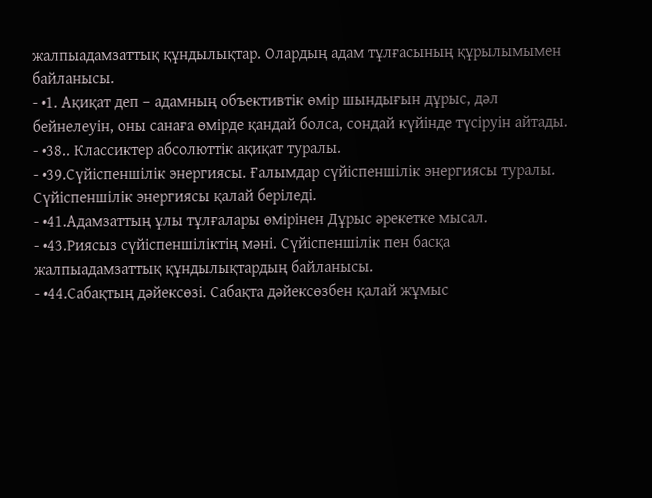жалпыадамзаттық құндылықтар. Олардың адам тұлғасының құрылымымен байланысы.
- •1. Ақиқат деп – адамның объективтік өмір шындығын дұрыс, дәл бейнелеуін, оны санаға өмірде қандай болса, сондай күйінде түсіруін айтады.
- •38.. Классиктер абсолюттік ақиқат туралы.
- •39.Сүйіспеншілік энергиясы. Ғалымдар сүйіспеншілік энергиясы туралы. Сүйіспеншілік энергиясы қалай беріледі.
- •41.Адамзаттың ұлы тұлғалары өмірінен Дұрыс әрекетке мысал.
- •43.Риясыз сүйіспеншіліктің мәні. Сүйіспеншілік пен басқа жалпыадамзаттық құндылықтардың байланысы.
- •44.Сабақтың дәйексөзі. Сабақта дәйексөзбен қалай жұмыс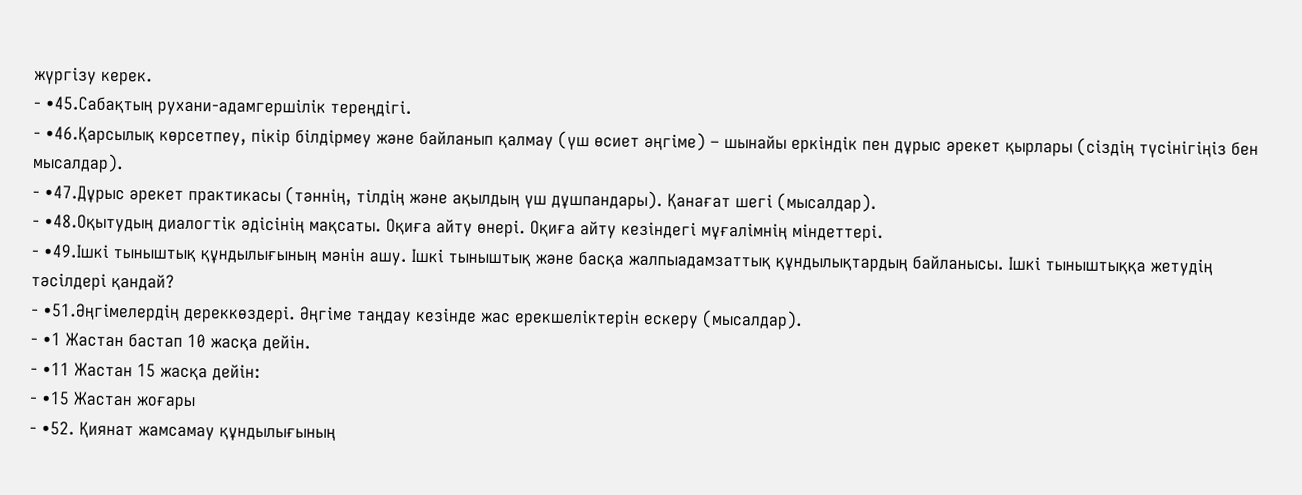жүргізу керек.
- •45.Сабақтың рухани-адамгершілік тереңдігі.
- •46.Қарсылық көрсетпеу, пікір білдірмеу және байланып қалмау (үш өсиет әңгіме) – шынайы еркіндік пен дұрыс әрекет қырлары (сіздің түсінігіңіз бен мысалдар).
- •47.Дұрыс әрекет практикасы (тәннің, тілдің және ақылдың үш дұшпандары). Қанағат шегі (мысалдар).
- •48.Оқытудың диалогтік әдісінің мақсаты. Оқиға айту өнері. Оқиға айту кезіндегі мұғалімнің міндеттері.
- •49.Ішкі тыныштық құндылығының мәнін ашу. Ішкі тыныштық және басқа жалпыадамзаттық құндылықтардың байланысы. Ішкі тыныштыққа жетудің тәсілдері қандай?
- •51.Әңгімелердің дереккөздері. Әңгіме таңдау кезінде жас ерекшеліктерін ескеру (мысалдар).
- •1 Жастан бастап 10 жасқа дейін.
- •11 Жастан 15 жасқа дейін:
- •15 Жастан жоғары
- •52. Қиянат жамсамау құндылығының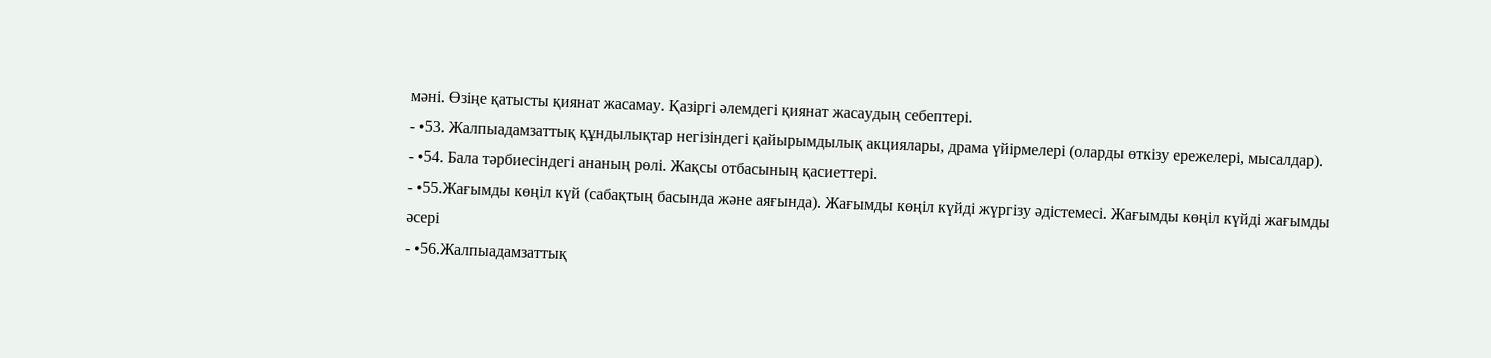мәні. Өзіңе қатысты қиянат жасамау. Қазіргі әлемдегі қиянат жасаудың себептері.
- •53. Жалпыадамзаттық құндылықтар негізіндегі қайырымдылық акциялары, драма үйірмелері (оларды өткізу ережелері, мысалдар).
- •54. Бала тәрбиесіндегі ананың рөлі. Жақсы отбасының қасиеттері.
- •55.Жағымды көңіл күй (сабақтың басында және аяғында). Жағымды көңіл күйді жүргізу әдістемесі. Жағымды көңіл күйді жағымды әсері
- •56.Жалпыадамзаттық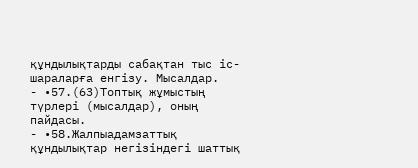құндылықтарды сабақтан тыс іс-шараларға енгізу. Мысалдар.
- •57.(63)Топтық жұмыстың түрлері (мысалдар), оның пайдасы.
- •58.Жалпыадамзаттық құндылықтар негізіндегі шаттық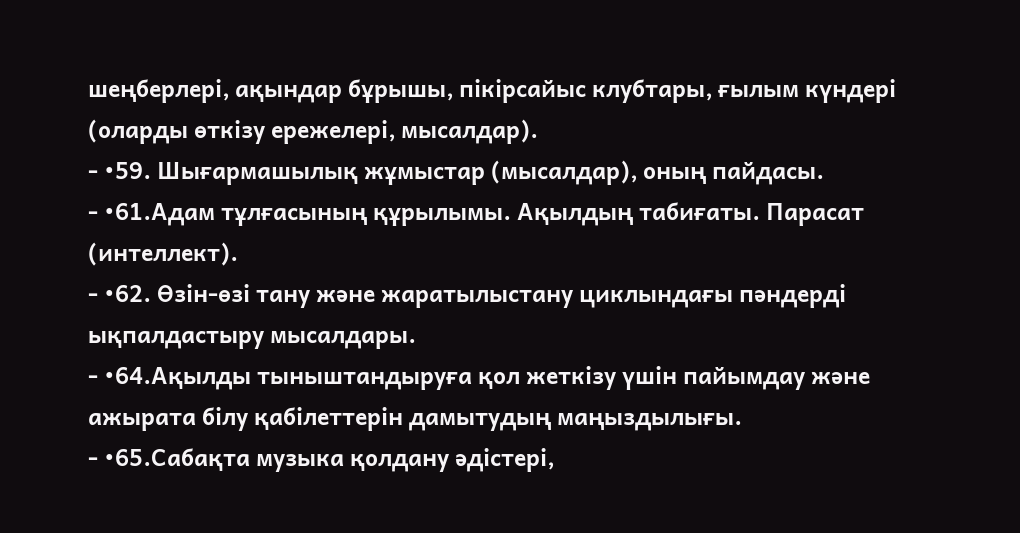шеңберлері, ақындар бұрышы, пікірсайыс клубтары, ғылым күндері (оларды өткізу ережелері, мысалдар).
- •59. Шығармашылық жұмыстар (мысалдар), оның пайдасы.
- •61.Адам тұлғасының құрылымы. Ақылдың табиғаты. Парасат (интеллект).
- •62. Өзін-өзі тану және жаратылыстану циклындағы пәндерді ықпалдастыру мысалдары.
- •64.Ақылды тыныштандыруға қол жеткізу үшін пайымдау және ажырата білу қабілеттерін дамытудың маңыздылығы.
- •65.Сабақта музыка қолдану әдістері,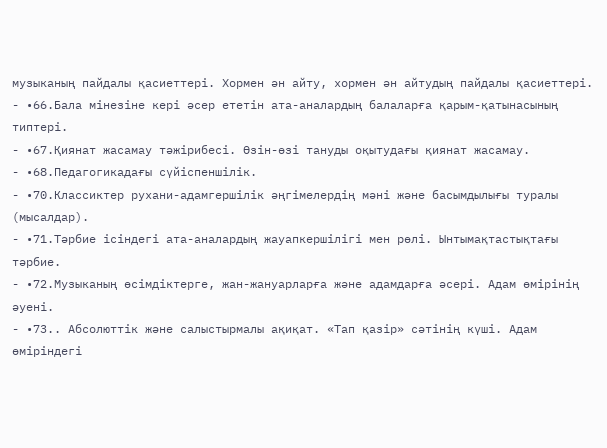музыканың пайдалы қасиеттері. Хормен ән айту, хормен ән айтудың пайдалы қасиеттері.
- •66.Бала мінезіне кері әсер ететін ата-аналардың балаларға қарым-қатынасының типтері.
- •67.Қиянат жасамау тәжірибесі. Өзін-өзі тануды оқытудағы қиянат жасамау.
- •68.Педагогикадағы сүйіспеншілік.
- •70.Классиктер рухани-адамгершілік әңгімелердің мәні және басымдылығы туралы (мысалдар).
- •71.Тәрбие ісіндегі ата-аналардың жауапкершілігі мен рөлі. Ынтымақтастықтағы тәрбие.
- •72.Музыканың өсімдіктерге, жан-жануарларға және адамдарға әсері. Адам өмірінің әуені.
- •73.. Абсолюттік және салыстырмалы ақиқат. «Тап қазір» сәтінің күші. Адам өміріндегі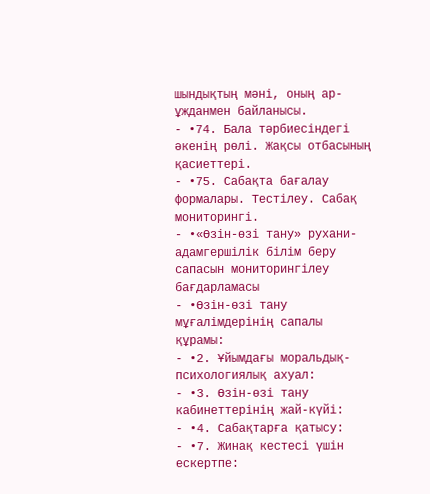шындықтың мәні, оның ар-ұжданмен байланысы.
- •74. Бала тәрбиесіндегі әкенің рөлі. Жақсы отбасының қасиеттері.
- •75. Сабақта бағалау формалары. Тестілеу. Сабақ мониторингі.
- •«Өзін-өзі тану» рухани-адамгершілік білім беру сапасын мониторингілеу бағдарламасы
- •Өзін-өзі тану мұғалімдерінің сапалы құрамы:
- •2. Ұйымдағы моральдық-психологиялық ахуал:
- •3. Өзін-өзі тану кабинеттерінің жай-күйі:
- •4. Сабақтарға қатысу:
- •7. Жинақ кестесі үшін ескертпе: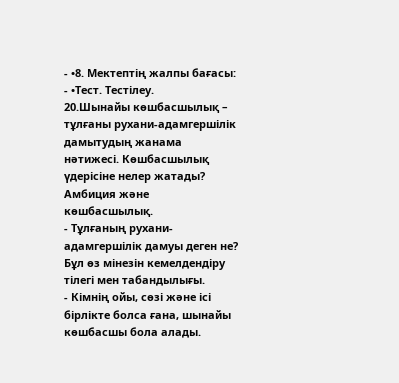- •8. Мектептің жалпы бағасы:
- •Тест. Тестілеу.
20.Шынайы көшбасшылық – тұлғаны рухани-адамгершілік дамытудың жанама нәтижесі. Көшбасшылық үдерісіне нелер жатады? Амбиция және көшбасшылық.
- Тұлғаның рухани- адамгершілік дамуы деген не?
Бұл өз мінезін кемелдендіру тілегі мен табандылығы.
- Кімнің ойы, сөзі және ісі бірлікте болса ғана, шынайы көшбасшы бола алады.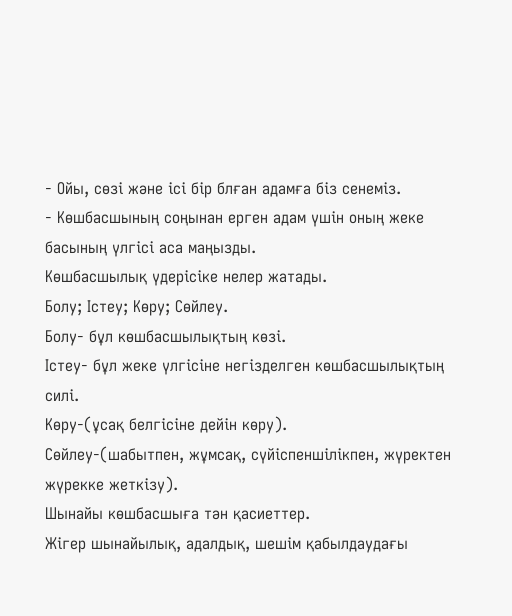- Ойы, сөзі және ісі бір блған адамға біз сенеміз.
- Көшбасшының соңынан ерген адам үшін оның жеке басының үлгісі аса маңызды.
Көшбасшылық үдерісіке нелер жатады.
Болу; Істеу; Көру; Сөйлеу.
Болу- бұл көшбасшылықтың көзі.
Істеу- бұл жеке үлгісіне негізделген көшбасшылықтың силі.
Көру-(ұсақ белгісіне дейін көру).
Сөйлеу-(шабытпен, жұмсақ, сүйіспеншілікпен, жүректен жүрекке жеткізу).
Шынайы көшбасшыға тән қасиеттер.
Жігер шынайылық, адалдық, шешім қабылдаудағы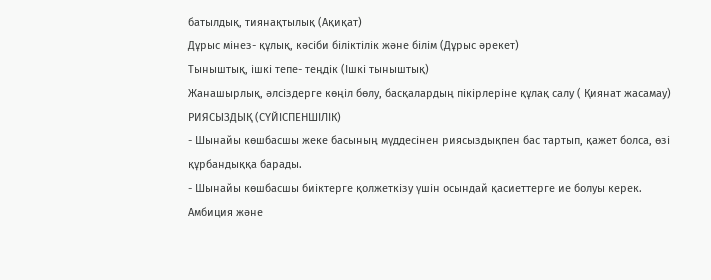батылдық, тиянақтылық (Ақиқат)
Дұрыс мінез- құлық, кәсіби біліктілік және білім (Дұрыс әрекет)
Тыныштық, ішкі тепе- теңдік (Ішкі тыныштық)
Жанашырлық, әлсіздерге көңіл бөлу, басқалардың пікірлеріне құлақ салу ( Қиянат жасамау)
РИЯСЫЗДЫҚ (СҮЙІСПЕНШІЛІК)
- Шынайы көшбасшы жеке басының мүддесінен риясыздықпен бас тартып, қажет болса, өзі құрбандыққа барады.
- Шынайы көшбасшы биіктерге қолжеткізу үшін осындай қасиеттерге ие болуы керек.
Амбиция және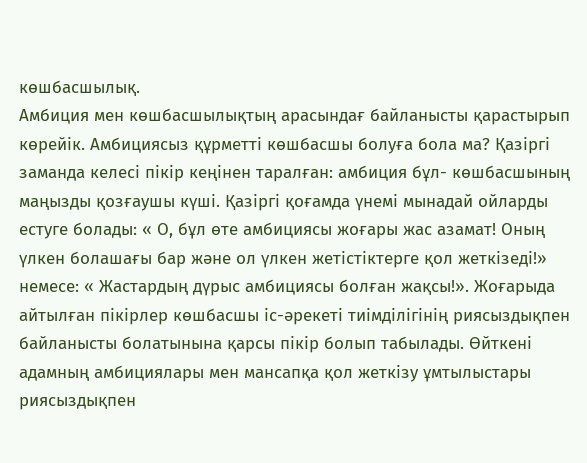көшбасшылық.
Амбиция мен көшбасшылықтың арасындағ байланысты қарастырып көрейік. Амбициясыз құрметті көшбасшы болуға бола ма? Қазіргі заманда келесі пікір кеңінен таралған: амбиция бұл- көшбасшының маңызды қозғаушы күші. Қазіргі қоғамда үнемі мынадай ойларды естуге болады: « О, бұл өте амбициясы жоғары жас азамат! Оның үлкен болашағы бар және ол үлкен жетістіктерге қол жеткізеді!» немесе: « Жастардың дүрыс амбициясы болған жақсы!». Жоғарыда айтылған пікірлер көшбасшы іс-әрекеті тиімділігінің риясыздықпен байланысты болатынына қарсы пікір болып табылады. Өйткені адамның амбициялары мен мансапқа қол жеткізу ұмтылыстары риясыздықпен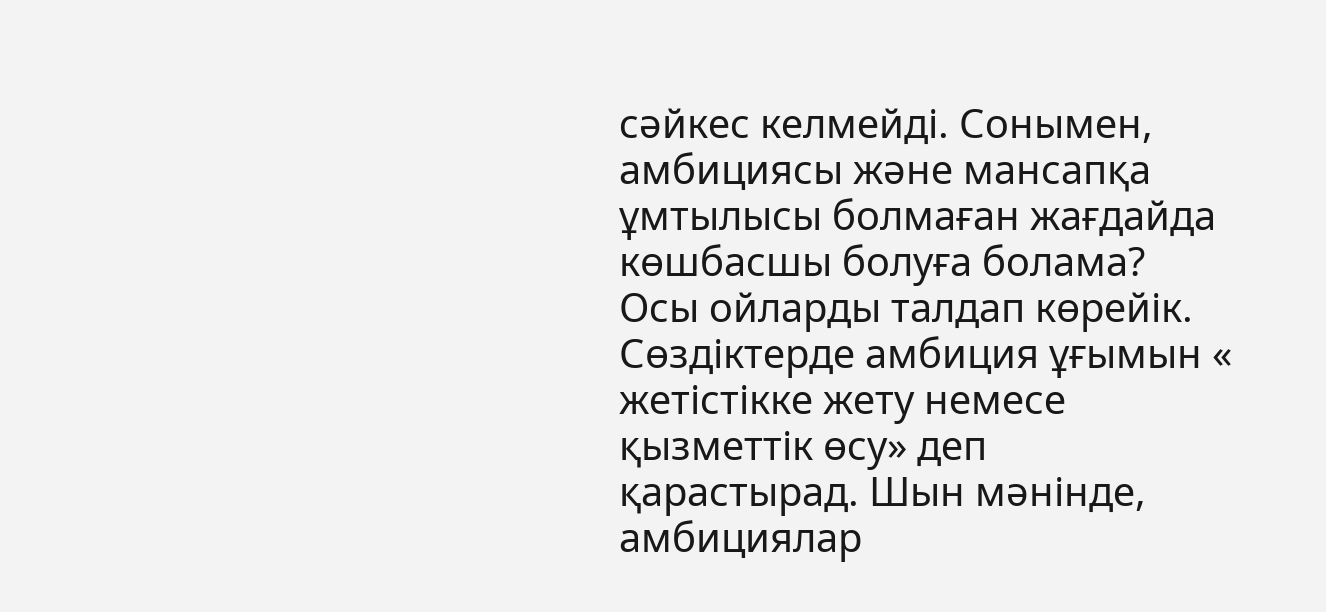сәйкес келмейді. Сонымен, амбициясы және мансапқа ұмтылысы болмаған жағдайда көшбасшы болуға болама? Осы ойларды талдап көрейік.
Сөздіктерде амбиция ұғымын « жетістікке жету немесе қызметтік өсу» деп қарастырад. Шын мәнінде, амбициялар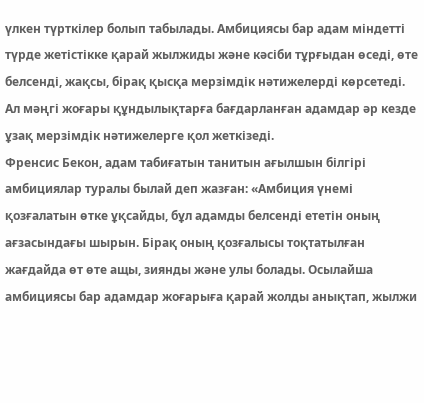үлкен түрткілер болып табылады. Амбициясы бар адам міндетті түрде жетістікке қарай жылжиды және кәсіби тұрғыдан өседі, өте белсенді, жақсы, бірақ қысқа мерзімдік нәтижелерді көрсетеді. Ал мәңгі жоғары құндылықтарға бағдарланған адамдар әр кезде ұзақ мерзімдік нәтижелерге қол жеткізеді.
Френсис Бекон, адам табиғатын танитын ағылшын білгірі амбициялар туралы былай деп жазған: «Амбиция үнемі қозғалатын өтке ұқсайды, бұл адамды белсенді ететін оның ағзасындағы шырын. Бірақ оның қозғалысы тоқтатылған жағдайда өт өте ащы, зиянды және улы болады. Осылайша амбициясы бар адамдар жоғарыға қарай жолды анықтап, жылжи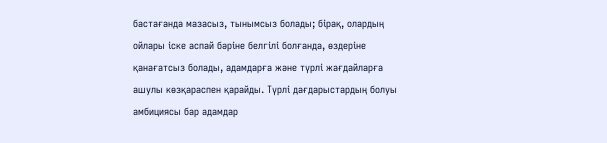бастағанда мазасыз, тынымсыз болады; бірақ, олардың ойлары іске аспай бәріне белгілі болғанда, өздеріне қанағатсыз болады, адамдарға және түрлі жағдайларға ашулы көзқараспен қарайды. Түрлі дағдарыстардың болуы амбициясы бар адамдар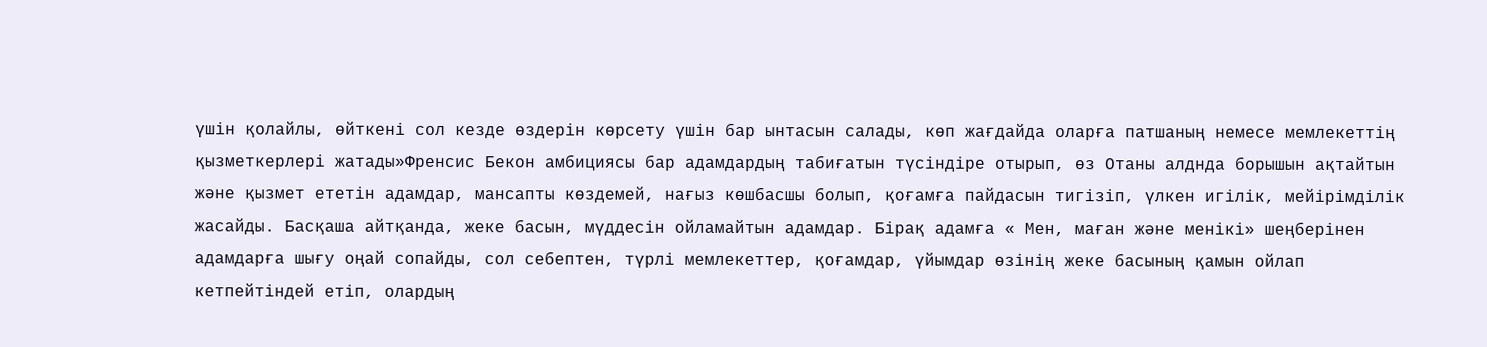үшін қолайлы, өйткені сол кезде өздерін көрсету үшін бар ынтасын салады, көп жағдайда оларға патшаның немесе мемлекеттің қызметкерлері жатады»Френсис Бекон амбициясы бар адамдардың табиғатын түсіндіре отырып, өз Отаны алднда борышын ақтайтын және қызмет ететін адамдар, мансапты көздемей, нағыз көшбасшы болып, қоғамға пайдасын тигізіп, үлкен игілік, мейірімділік жасайды. Басқаша айтқанда, жеке басын, мүддесін ойламайтын адамдар. Бірақ адамға « Мен, маған және менікі» шеңберінен адамдарға шығу оңай сопайды, сол себептен, түрлі мемлекеттер, қоғамдар, үйымдар өзінің жеке басының қамын ойлап кетпейтіндей етіп, олардың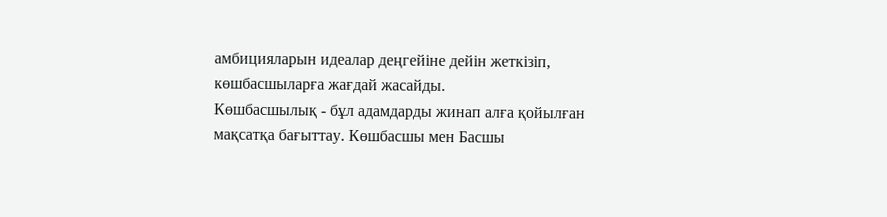амбицияларын идеалар деңгейіне дейін жеткізіп, көшбасшыларға жағдай жасайды.
Көшбасшылық - бұл адамдарды жинап алға қойылған мақсатқа бағыттау. Көшбасшы мен Басшы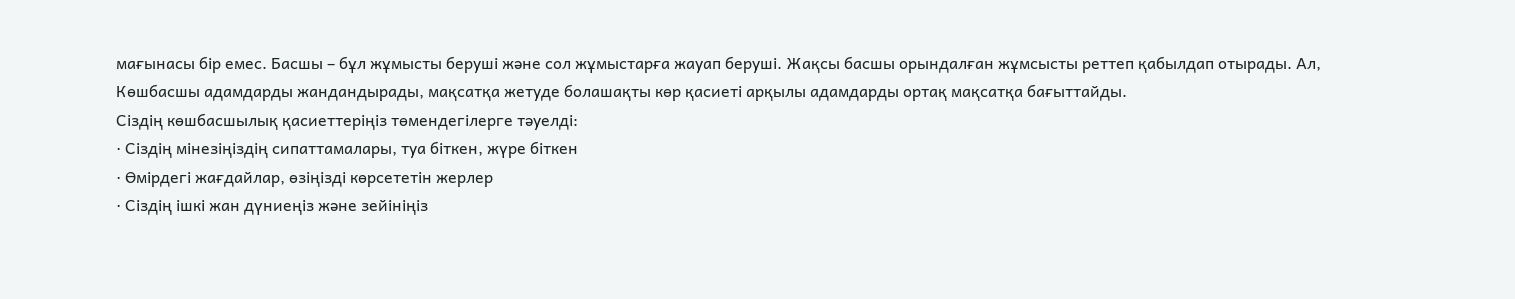мағынасы бір емес. Басшы – бұл жұмысты беруші және сол жұмыстарға жауап беруші. Жақсы басшы орындалған жұмсысты реттеп қабылдап отырады. Ал, Көшбасшы адамдарды жандандырады, мақсатқа жетуде болашақты көр қасиеті арқылы адамдарды ортақ мақсатқа бағыттайды.
Сіздің көшбасшылық қасиеттеріңіз төмендегілерге тәуелді:
· Сіздің мінезіңіздің сипаттамалары, туа біткен, жүре біткен
· Өмірдегі жағдайлар, өзіңізді көрсететін жерлер
· Сіздің ішкі жан дүниеңіз және зейініңіз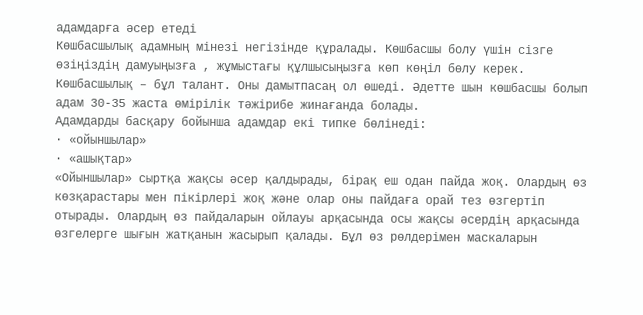адамдарға әсер етеді
Көшбасшылық адамның мінезі негізінде құралады. Көшбасшы болу үшін сізге өзіңіздің дамуыңызға , жұмыстағы құлшысыңызға көп көңіл бөлу керек.
Көшбасшылық – бұл талант. Оны дамытпасаң ол өшеді. Әдетте шын көшбасшы болып адам 30-35 жаста өмірілік тәжірибе жинағанда болады.
Адамдарды басқару бойынша адамдар екі типке бөлінеді:
· «ойыншылар»
· «ашықтар»
«Ойыншылар» сыртқа жақсы әсер қалдырады, бірақ еш одан пайда жоқ. Олардың өз көзқарастары мен пікірлері жоқ және олар оны пайдаға орай тез өзгертіп отырады. Олардың өз пайдаларын ойлауы арқасында осы жақсы әсердің арқасында өзгелерге шығын жатқанын жасырып қалады. Бұл өз рөлдерімен маскаларын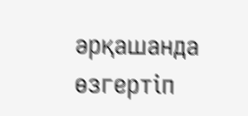әрқашанда өзгертіп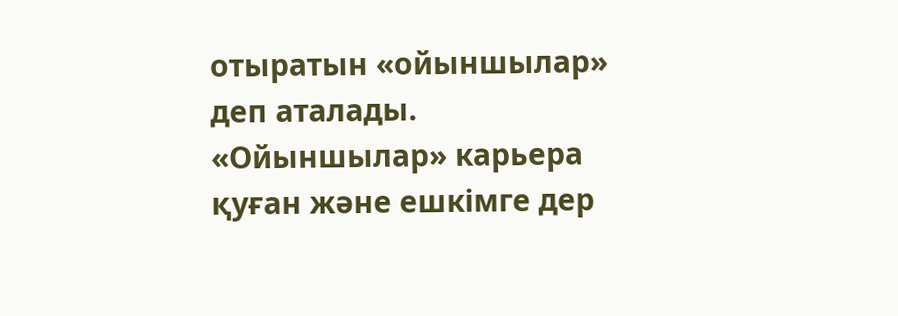отыратын «ойыншылар» деп аталады. «Ойыншылар» карьера қуған және ешкімге дер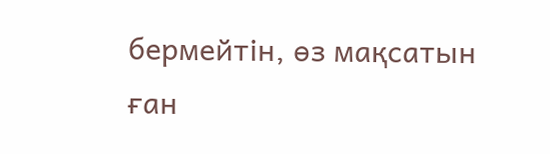бермейтін, өз мақсатын ған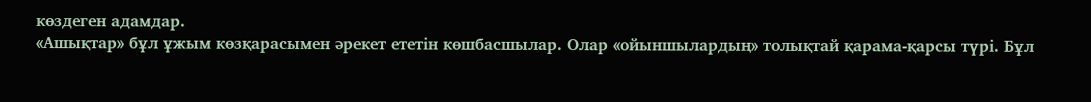көздеген адамдар.
«Ашықтар» бұл ұжым көзқарасымен әрекет ететін көшбасшылар. Олар «ойыншылардың» толықтай қарама-қарсы түрі. Бұл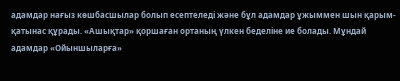адамдар нағыз көшбасшылар болып есептеледі және бұл адамдар ұжыммен шын қарым-қатынас құрады. «Ашықтар» қоршаған ортаның үлкен беделіне ие болады. Мұндай адамдар «Ойыншыларға»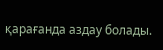қарағанда аздау болады.